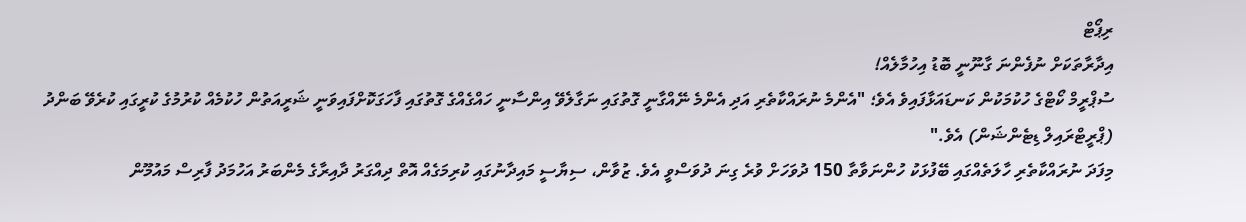ރިޕޯޓް
އިދާރާތަކަށް ނުފެންނަ ގާނޫނީ ބޮޑު އިހުމާލެއް!
ސުޕްރީމް ކޯޓްގެ ހުކުމަކުން ކަނޑައަޅާފައިވެ އެވެ؛ "އެންމެ ނުރައްކާތެރި އަދި އެންމެ ނޭއްގާނީ ގޮތުގައި ނަގާލެވޭ އިންސާނީ ހައްގެއްގެ ގޮތުގައި ފާހަގަކޮށްފައިވަނީ ޝަރީއަތުން ހުކުމެއް ކުރުމުގެ ކުރީގައި ކުރެވޭ ބަންދު (ޕްރީޓްރައިލް ޑިޓެންޝަން) އެވެ."
މިފަދަ ނުރައްކާތެރި ހާލަތެއްގައި ބޭފުޅަކު ހުންނަވާތާ 150 ދުވަހަށް ވުރެ ގިނަ ދުވަސްވީ އެވެ. ޒުވާން، ސިޔާސީ މައިދާނުގައި ކުރިމަގެއް އޮތް ދިއްގަރު ދާއިރާގެ މެންބަރު އަހުމަދު ފާރިސް މައުމޫން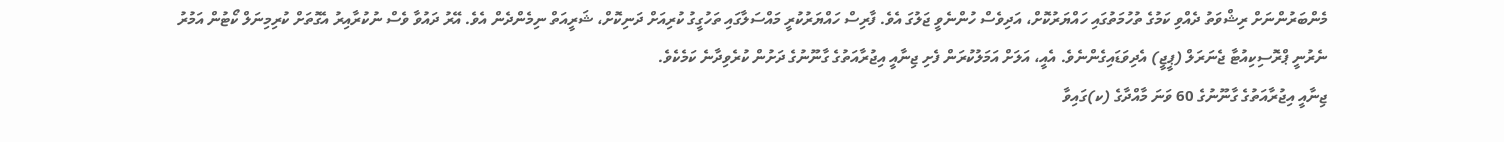މެންބަރުންނަށް ރިޝްވަތު ދެއްވި ކަމުގެ ތުހުމަތުގައި ހައްޔަރުކޮށް، އަދިވެސް ހުންނެވީ ޖަލުގަ އެވެ. ފާރިސް ހައްޔަރުކުރީ މައްސަލާގައި ތަހުގީގު ކުރިއަށް ދަނިކޮށް، ޝަރީއަތް ނިމެންދެން އެވެ. އޭރު ދައުވާ ވެސް ނުކުރާއިރު އެގޮތަށް ކުރިމިނަލް ކޯޓުން އަމުރު ނެރުނީ ޕްރޮސިކިއުޓާ ޖެނަރަލް (ޕީޖީ) އެދިވަޑައިގެންނެވެ. އެއީ، އަލަށް އަމަލުކުރަން ފެށި ޖިނާއީ އިޖުރާއަތުގެ ގާނޫނުގެ ދަށުން ކުރެވިދާނެ ކަމެކެވެ.
ޖިނާއީ އިޖުރާއަތުގެ ގާނޫނުގެ 60 ވަނަ މާއްދާގެ (ކ)ގައިވާ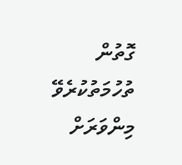ގޮތުން ތުހުމަތުކުރެވޭ މިންވަރަށް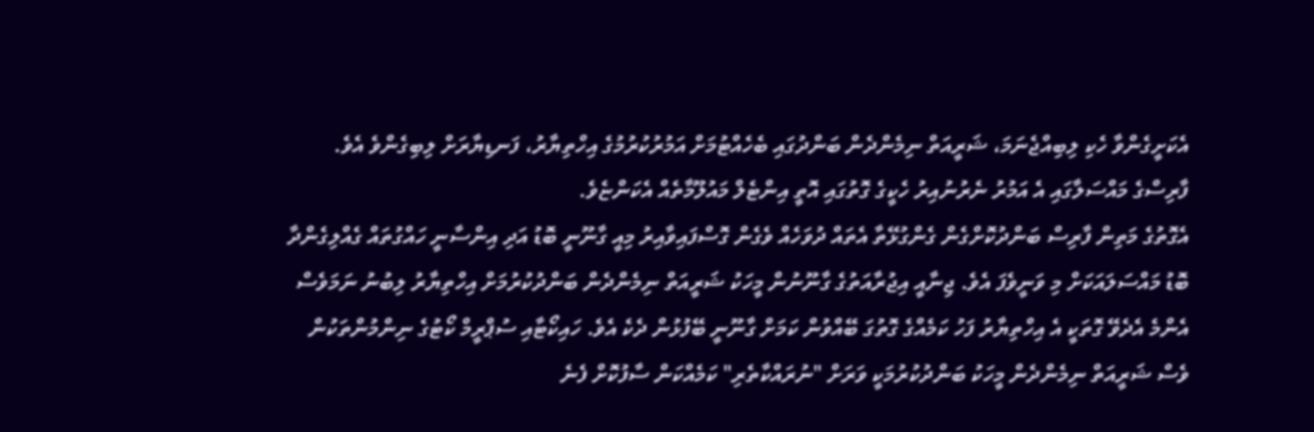އެކަށީގެންވާ ހެކި ލިބިއްޖެނަމަ، ޝަރީއަތް ނިމެންދެން ބަންދުގައި ބެހެއްޓުމަށް އަމުރުކުރުމުގެ އިހްތިޔާރު، ފަނޑިޔާރަށް ލިބިގެންވެ އެވެ. ފާރިސްގެ މައްސަލާގައި އެ އަމުރު ނެރުނުއިރު ހެކީގެ ގޮތުގައި އޮތީ އިންޓެލް މައުލޫމާތެއް އެކަންޏެވެ.
އެގޮތުގެ މަތިން ފާރިސް ބަންދުކޮށްގެން ގެންގުޅޭތާ އެތައް ދުވަހެއް ވެގެން ގޮސްފައިވާއިރު މިއީ ގާނޫނީ ބޮޑު އަދި އިންސާނީ ހައްގުތައް ގެއްލިގެންދާ ބޮޑު މައްސަލައަކަށް މި ވަނީވެފަ އެވެ. ޖިނާއީ އިޖުރާއަތުގެ ގާނޫނުން މީހަކު ޝަރީއަތް ނިމެންދެން ބަންދުކުރުމަށް އިހްތިޔާރު ލިބުނު ނަމަވެސް އެންމެ އެދެވޭ ގޮތަކީ އެ އިހްތިޔާރު ފަހު ކަމެއްގެ ގޮތުގަ ބޭއްވުން ކަމަށް ގާނޫނީ ބޭފުޅުން ދެކެ އެވެ. ހައިކޯޓާއި ސުޕްރީމް ކޯޓުގެ ނިންމުންތަކުން ވެސް ޝަރީއަތް ނިމެންދެން މީހަކު ބަންދުކުރުމަކީ ވަރަށް "ނުރައްކާތެރި" ކަމެއްކަން ސާފުކޮށް ފެނެ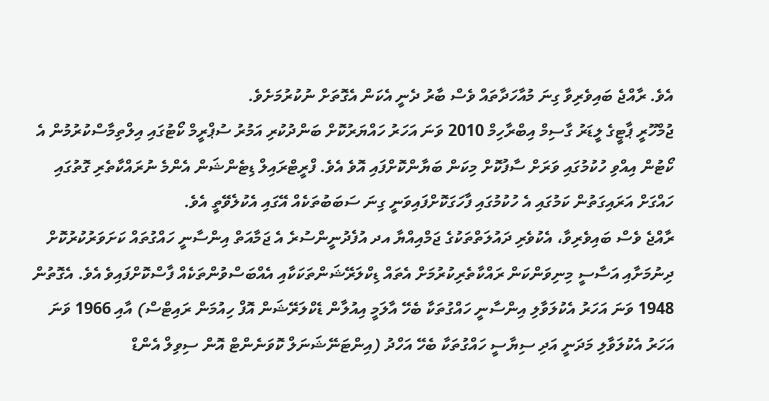އެވެ. ރާއްޖެ ބައިވެރިވާ ގިނަ މުއާހަދާތައް ވެސް ބާރު ދެނީ އެކަން އެގޮތަށް ނުކުރުމަށެވެ.
ޖުމްހޫރީ ޕާޓީގެ ލީޑަރު ގާސިމް އިބްރާހިމް 2010 ވަނަ އަހަރު ހައްޔަރުކޮށް ބަންދުކުރި އަމުރު ސުޕްރީމް ކޯޓުގައި އިލްތިމާސްކުރުމުން އެ ކޯޓުން އިއްވި ހުކުމުގައި ވަރަށް ސާފުކޮށް މިކަން ބަޔާންކޮށްފައި އޮވެ އެވެ. ފްރީޓްރައިލް ޑިޓެންޝަން އެންމެ ނުރައްކާތެރި ގޮތުގައި ހައްގަށް އަރައިގަތުން ކަމުގައި އެ ހުކުމުގައި ފާހަގަކޮށްފައިވަނީ ގިނަ ސަބަބުތަކެއް އޭގައި އެކުލެވޭތީ އެވެ.
ރާއްޖެ ވެސް ބައިވެރިވާ، އެކުވެރި ދައުލަތްތަކުގެ ޖަމްއިއްޔާ އދ އުފެދުނީންސުރެ އެ ޖަމާއަތް އިންސާނީ ހައްގުތައް ކަށަވަރުކުރުކޮށް ދިނުމަށާއި އަސާސީ މިނިވަންކަން ރައްކާތެރިކުރުމަށް އެތައް ޑިކްލަރޭޝަންތަކަކާއި އެއްބަސްވުންތަކެއް ފާސްކޮށްފައިވެ އެވެ. އެގޮތުން 1948 ވަނަ އަހަރު އެކުލަވާލި އިންސާނީ ހައްގުތަކާ ބެހޭ އާލަމީ އިއުލާން ޑެކްލަރޭޝަން އޮފް ހިއުމަން ރައިޓްސް) އާއި 1966 ވަނަ އަހަރު އެކުލަވާލި މަދަނީ އަދި ސިޔާސީ ހައްގުތަކާ ބެހޭ އަހްދު (އިންޓަނޭޝަނަލް ކޮވަނެންޓް އޮން ސިވިލް އެންޑް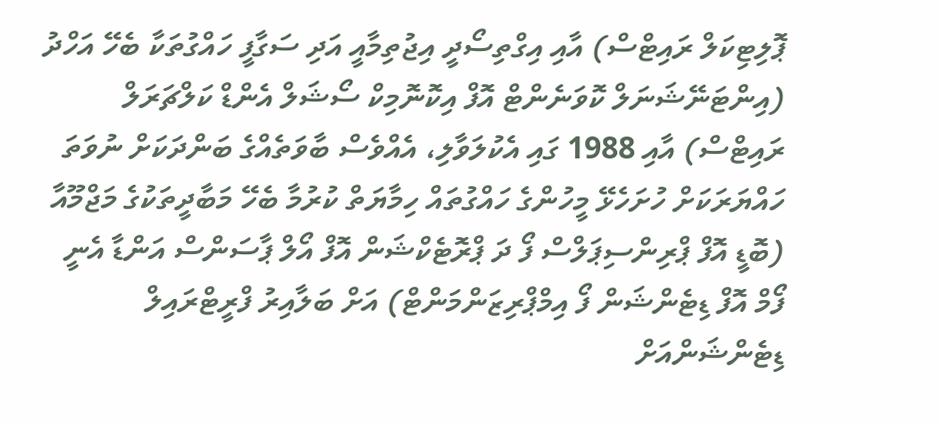ޕޮލިޓިކަލް ރައިޓްސް) އާއި އިގްތިސޯދީ އިޖުތިމާއީ އަދި ސަގާފީ ހައްގުތަކާ ބެހޭ އަހްދު (އިންޓަނޭޝަނަލް ކޮވަނެންޓް އޮފް އިކޮނޮމިކް ސޯޝަލް އެންޑް ކަލްޗަރަލް ރައިޓްސް) އާއި 1988 ގައި އެކުލަވާލި، އެއްވެސް ބާވަތެއްގެ ބަންދަކަށް ނުވަތަ ހައްޔަރަކަށް ހުށަހެޅޭ މީހުންގެ ހައްގުތައް ހިމާޔަތް ކުރުމާ ބެހޭ މަބާދީތަކުގެ މަޖްމޫއާ (ބޮޑީ އޮފް ޕްރިންސިޕަލްސް ފޯ ދަ ޕްރޮޓެކްޝަން އޮފް އޯލް ޕާސަންސް އަންޑާ އެނީ ފޯމް އޮފް ޑިޓެންޝަން ފޯ އިމްޕްރިޒަންމަންޓް) އަށް ބަލާއިރު ފްރީޓްރައިލް ޑިޓެންޝަންއަށް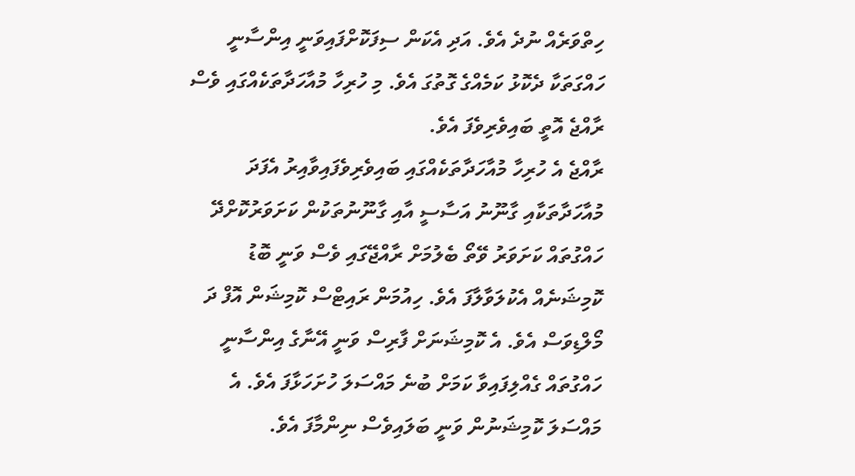ހިތްވަރެއް ނުދެ އެވެ. އަދި އެކަން ސިފަކޮށްފައިވަނީ އިންސާނީ ހައްގަތަކާ ދެކޮޅު ކަމެއްގެ ގޮތުގަ އެވެ. މި ހުރިހާ މުއާހަދާތަކެއްގައި ވެސް ރާއްޖެ އޮތީ ބައިވެރިވެފަ އެވެ.
ރާއްޖެ އެ ހުރިހާ މުއާހަދާތަކެއްގައި ބައިވެރިވެފައިވާއިރު އެފަދަ މުއާހަދާތަކާއި ގާނޫނު އަސާސީ އާއި ގާނޫނުތަކުން ކަށަވަރުކޮށްދޭ ހައްގުތައް ކަށަވަރު ވޭތޯ ބެލުމަށް ރާއްޖޭގައި ވެސް ވަނީ ބޮޑު ކޮމިޝަނެއް އެކުލަވާލާފަ އެވެ. ހިއުމަން ރައިޓްސް ކޮމިޝަން އޮފް ދަ މޯލްޑިވަސް އެވެ. އެ ކޮމިޝަނަށް ފާރިސް ވަނީ އޭނާގެ އިންސާނީ ހައްގުތައް ގެއްލިފައިވާ ކަމަށް ބުނެ މައްސަލަ ހުށަހަޅާފަ އެވެ. އެ މައްސަލަ ކޮމިޝަނުން ވަނީ ބަލައިވެސް ނިންމާފަ އެވެ.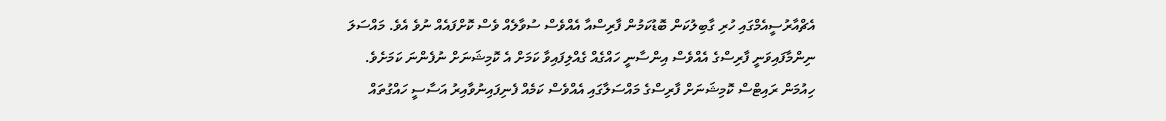އެޗްއާރުސީއެމްގައި ހުރި ގާބިލުކަން ބޮޑުކަމުން ފާރިސްއާ އެއްވެސް ސުވާލެއް ވެސް ކޮށްފައެއް ނުވެ އެވެ. މައްސަލަ ނިންމާފައިވަނީ ފާރިސްގެ އެއްވެސް އިންސާނީ ހައްގެއް ގެއްލިފައިވާ ކަމަށް އެ ކޮމިޝަނަށް ނުފެންނަ ކަމަށެވެ. ހިއުމަން ރައިޓްސް ކޮމިޝަނަށް ފާރިސްގެ މައްސަލާގައި އެއްވެސް ކަމެއް ފެނިފައިނުވާއިރު އަސާސީ ހައްގުތައް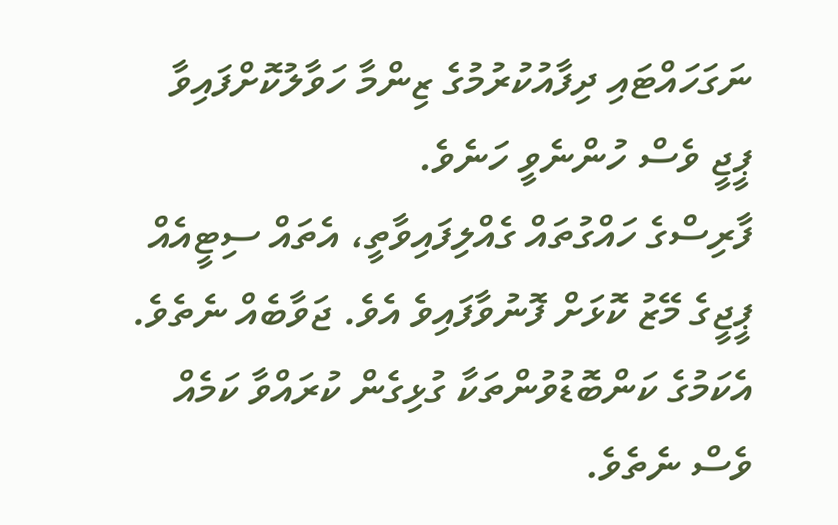ނަގަހައްޓައި ދިފާއުކުރުމުގެ ޒިންމާ ހަވާލުކޮށްފައިވާ ޕީޖީ ވެސް ހުންނެވީ ހަނެވެ.
ފާރިސްގެ ހައްގުތައް ގެއްލިފައިވާތީ، އެތައް ސިޓީއެއް ޕީޖީގެ މޭޒު ކޮޅަށް ފޮނުވާފައިވެ އެވެ. ޖަވާބެއް ނެތެވެ. އެކަމުގެ ކަންބޮޑުވުންތަކާ ގުޅިގެން ކުރައްވާ ކަމެއް ވެސް ނެތެވެ.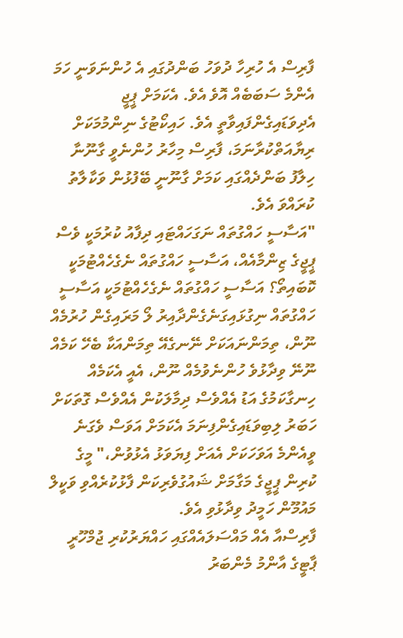ފާރިސް އެ ހުރިހާ ދުވަހު ބަންދުގައި އެ ހުންނަވަނީ ހަމަ އެންމެ ސަބަބެއް އޮވެ އެވެ. އެކަމަށް ޕީޖީ އެދިވަޑައިގެންފައިވާތީ އެވެ. ހައިކޯޓުގެ ނިންމުމަކަށް ރިޔާއަތްކުރާނަމަ، ފާރިސް މިހާރު ހުންނެވީ ގާނޫނާ ހިލާފު ބަންދެއްގައި ކަމަށް ގާނޫނީ ބޭފުޅުން ވަކާލާތު ކުރައްވަ އެވެ.
"އަސާސީ ހައްގުތައް ނަގަހައްޓައި ދިފާއު ކުރުމަކީ ވެސް ޕީޖީގެ ޒިންމާއެއް، އަސާސީ ހައްގުތައް ނެގެހެއްޓުމަކީ ކޮބައިތޯ؟ އަސާސީ ހައްގުތައް ނެގެހެއްޓުމަކީ އަސާސީ ހައްގުތައް ނިގުޅައިގަނެގެންދާއިރު ލޯ މަރައިގެން ހުރުމެއް ނޫން، ތިމަންނައަކަށް ނޭނގެއޭ ތިމަންއަކާ ބެހޭ ކަމެއް ނޫނޭ ވިދާޅުވެ ހުންނެވުމެއް ނޫން، އެއީ އެކަމެއް ހިނގާކަމުގެ އަޑު އެއްވެސް ދިމާލަކުން އެއްވެސް ގޮތަކަށް ހަބަރު ލިބިވަޑައިގެންފިނަމަ އެކަމަށް އަވަސް ވެގަނެ ވީއެންމެ އަވަހަކަށް އެއަށް ފިޔަވަޅު އެޅުވުން،" މީގެ ކުރިން ޕީޖީގެ މަގާމަށް ޝައުގުވެރިކަން ފާޅުކުރެއްވި ވަކީލް މައުމޫން ހަމީދު ވިދާޅުވި އެވެ.
ފާރިސްއާ އެއް މައްސަލައެއްގައި ހައްޔަރުކުރި ޖުމްހޫރީ ޕާޓީގެ އާންމު މެންބަރު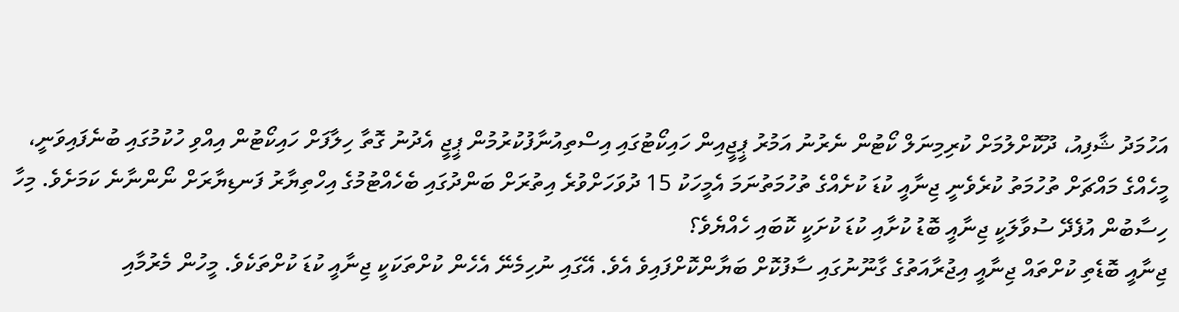އަހުމަދު ޝާފިއު، ދޫކޮށްލުމަށް ކުރިމިނަލް ކޯޓުން ނެރުނު އަމުރު ޕީޖީއިން ހައިކޯޓުގައި އިސްތިއުނާފުކުރުމުން ޕީޖީ އެދުނު ގޮތާ ހިލާފަށް ހައިކޯޓުން އިއްވި ހުކުމުގައި ބުނެފައިވަނީ، މީހެއްގެ މައްޗަށް ތުހުމަތު ކުރެވެނީ ޖިނާއީ ކުޑަ ކުށެއްގެ ތުހުމަތުނަމަ އެމީހަކު 15 ދުވަހަށްވުރެ އިތުރަށް ބަންދުގައި ބެހެއްޓުމުގެ އިހްތިޔާރު ފަނޑިޔާރަށް ނޯންނާނެ ކަމަށެވެ. މިހާ ހިސާބުން އުފެދޭ ސުވާލަކީ ޖިނާއީ ބޮޑު ކުށާއި ކުޑަ ކުށަކީ ކޮބައި ހެއްޔެވެ؟
ޖިނާއީ ބޮޑެތި ކުށްތައް ޖިނާއީ އިޖުރާއަތުގެ ގާނޫނުގައި ސާފުކޮށް ބަޔާންކޮށްފައިވެ އެވެ. އޭގައި ނުހިމެނޭ އެހެން ކުށްތަކަކީ ޖިނާއީ ކުޑަ ކުށްތަކެވެ. މީހުން މެރުމާއި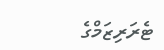ޓެރަރިޒަމްގެ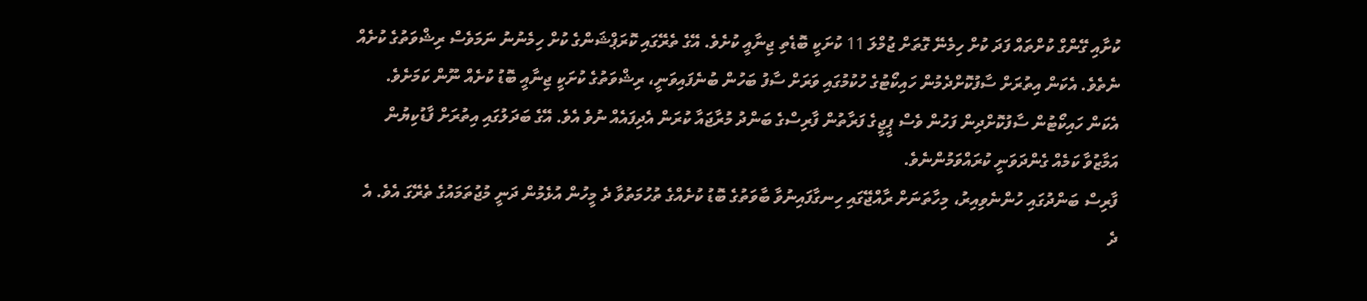ކުށާއި ގޭންގް ކުށްތައް ފަދަ ކުށް ހިމެނޭ ގޮތަށް ޖުމްލަ 11 ކުށަކީ ބޮޑެތި ޖިނާއީ ކުށެވެ. އޭގެ ތެރޭގައި ކޮރަޕްޝަންގެ ކުށް ހިމެނުނު ނަމަވެސް ރިޝްވަތުގެ ކުށެއް ނެތެވެ. އެކަން އިތުރަށް ސާފުކޮށްދެމުން ހައިކޯޓުގެ ހުކުމުގައި ވަރަށް ސާފު ބަހުން ބުނެފައިވަނީ، ރިޝްވަތުގެ ކުށަކީ ޖިނާއީ ބޮޑު ކުށެއް ނޫން ކަމަށެވެ. އެކަން ހައިކޯޓުން ސާފުކޮށްދިން ފަހުން ވެސް ޕީޖީގެ ފަރާތުން ފާރިސްގެ ބަންދު މުރާޖައާ ކުރަން އެދިފައެއް ނުވެ އެވެ. އޭގެ ބަދަލުގައި އިތުރަށް ފާޑުކިޔުން އަމާޒުވާ ކަމެއް ގެންދަވަނީ ކުރައްވަމުންނެވެ.
ފާރިސް ބަންދުގައި ހުންނެވިއިރު، މިހާތަނަށް ރާއްޖޭގައި ހިނގާފައިނުވާ ބާވަތުގެ ބޮޑު ކުށެއްގެ ތުހުމަތުވާ ދެ މީހުން އުޅެމުން ދަނީ މުޖުތަމައުގެ ތެރޭގަ އެވެ. އެ ދެ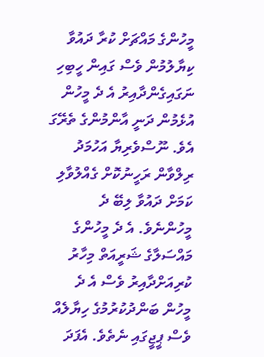މީހުންގެ މައްޗަށް ކުރާ ދައުވާ ކިޔާލުމުން ވެސް ގައިން ހީބިހި ނަގައިގެންދާއިރު އެ ދެ މީހުން އުޅެމުން ދަނީ އާންމުންގެ ތެރޭގަ އެވެ. ނޫސްވެރިޔާ އަހުމަދު ރިލްވާން ރަހީނުކޮށް ގެއްލުވާލި ކަމަށް ދައުވާ ލިބޭ ދެ މީހުންނެވެ. އެ ދެ މީހުންގެ މައްސަލާގެ ޝަރީއަތް މިހާރު ކުރިއަށްދާއިރު ވެސް އެ ދެ މީހުން ބަންދުކުރުމުގެ ހިޔާލެއް ވެސް ޕީޖީގައި ނެތެވެ. އެފަދަ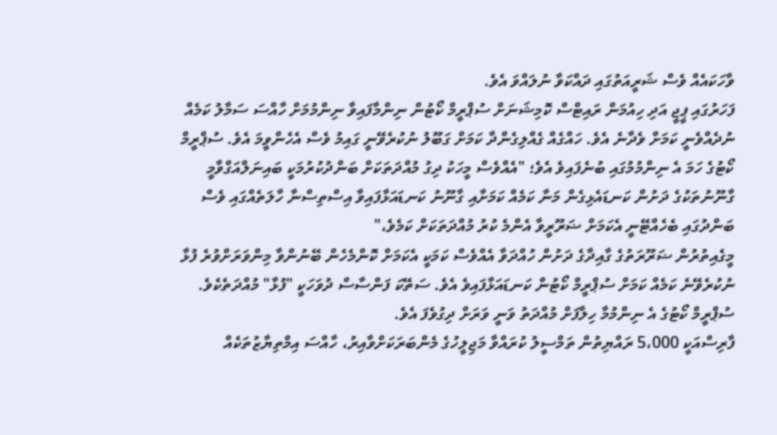ވާހަކައެއް ވެސް ޝަރީއަތުގައި ދައްކަވާ ނުލައްވަ އެވެ.
ފަހަރުގައި ޕީޖީ އަދި ހިއުމަން ރައިޓްސް ކޮމިޝަނަށް ސުޕްރީމް ކޯޓުން ނިންމާފައިވާ ނިންމުމަށް ހާއްސަ ސަމާލު ކަމެއް ނުދެއްވެނީ ކަމަށް ވެދާނެ އެވެ. ހައްގެއް ގެއްލިގެންދާ ކަމަށް ގަބޫލު ނުކުރެވޭނީ ގައިމު ވެސް އެހެންވީމަ އެވެ. ސުޕްރީމް ކޯޓުގެ ހަމަ އެ ނިންމުމުގައި ބުނެފައިވެ އެވެ؛ "އެއްވެސް މީހަކު ދިގު މުއްދަތަކަށް ބަންދުކުރުމަކީ ބައިނަލްއަގްވާމީ ގާނޫނުތަކުގެ ދަށުން ކަނޑައެޅިގެން މަނާ ކަމެއް ކަމަށާއި ގާނޫނު ކަނޑައަޅާފައިވާ އިސްތިސްނާ ހާލަތެއްގައި ވެސް ބަންދުގައި ބެހެއްޓޭނީ އެކަމަށް ޟަރޫރީވާ އެންމެ ކުރު މުއްދަތަކަށް ކަމެވެ،"
މީގެއިތުރުން ޟަރޫރަތުގެ ގާއިދާގެ ދަށުން ހުއްދަވާ އެއްވެސް ކަމަކީ އެކަމަށް ކޮންމެހެން ބޭނުންވާ މިންވަރަށްވުރެ ފުޅާ ނުކުރެވޭނެ ކަމެއް ކަމަށް ސުޕްރީމް ކޯޓުން ކަނޑައަޅާފައިވެ އެވެ. ސަތޭކަ ފަންސާސް ދުވަހަކީ "ފުޅާ" މުއްދަތެކެވެ. ސުޕްރީމް ކޯޓުގެ އެ ނިންމުމާ ހިލާފަށް މުއްދަތު ވަނީ ވަރަށް ދިގުވެފަ އެވެ.
ފާރިސްއަކީ 5،000 ރައްޔިތުން ތަމްސީލު ކުރައްވާ މަޖިލީހުގެ މެންބަރަކަށްވާއިރު، ހާއްސަ އިމްތިޔާޒުތަކެއް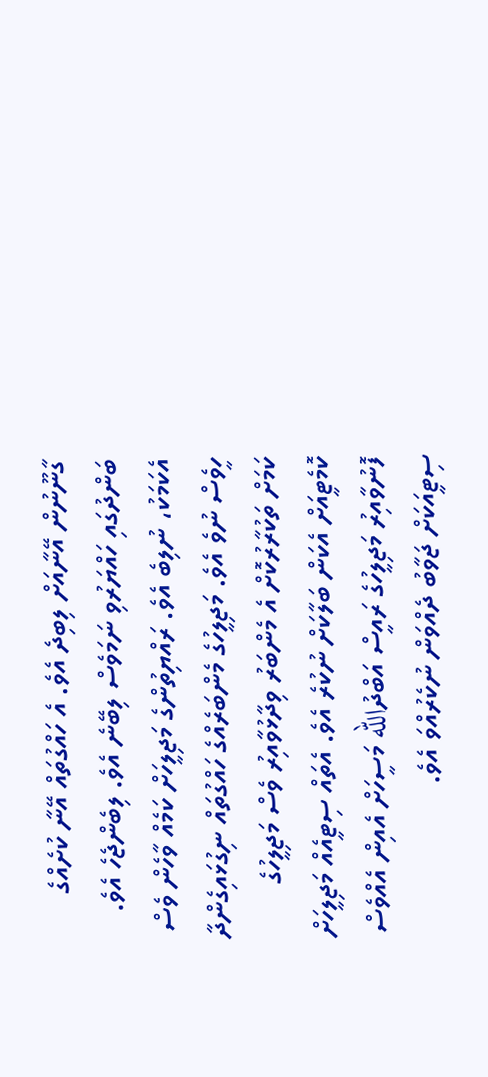ގާނޫނުން އޭނާއަށް ލިބިދެ އެވެ. އެ ހައްގުތައް އޭނާ ކުށެއްގެ ބަންދުގައި ހައްޔަރުވި ނަމަވެސް ލިބޭނެ އެވެ. ލިބެންޖެހެ އެވެ. އެކަމަކު، ނުލިބެ އެވެ. ރައްޔިތުންގެ މަޖިލީހަށް ކަމެއް ވާހެން ވެސް ހީވެސް ނުވެ އެވެ. މަޖިލީހުގެ މެންބަރެއްގެ ހައްގުތައް ނިގުޅައިގެންދާ ކަމަށް ތަކުރާރުކޮށް އެ މެންބަރު ވިދާޅުވާއިރު ވެސް މަޖިލީހުގެ ކޮމެޓީއަށް އެކަން ބަލާކަށް ނުކުރެ އެވެ. އެތައް ސިޓީއެއް މަޖިލީހަށް ފޮނުވާއިރު މަޖިލީހުގެ ރައީސް އަބްދުالله މަސީހަށް އެއިން އެއްވެސް ސިޓީއަކަށް ޖަވާބު ދެއްވަން ނުކެރުއްވަ އެވެ.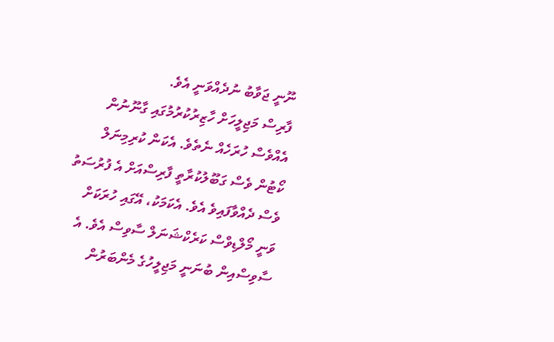ނޫނީ ޖަވާބު ނުދެއްވަނީ އެވެ.
ފާރިސް މަޖިލީހަށް ހާޒިރުކުރުމުގައި ގާނޫނުން އެއްވެސް ހުރަހެއް ނެތެވެ. އެކަން ކުރިމިނަލް ކޯޓުން ވެސް ގަބޫލުކުރާތީ ފާރިސްއަށް އެ ފުރުސަތު ވެސް ދެއްވާފައިވެ އެވެ. އެކަމަކު، އޭގައި ހުރަކަށް ވަނީ މޯލްޑިވްސް ކަރެކްޝަނަލް ސާވިސް އެވެ. އެ ސާވިސްއިން ބުނަނީ މަޖިލީހުގެ މެންބަރުން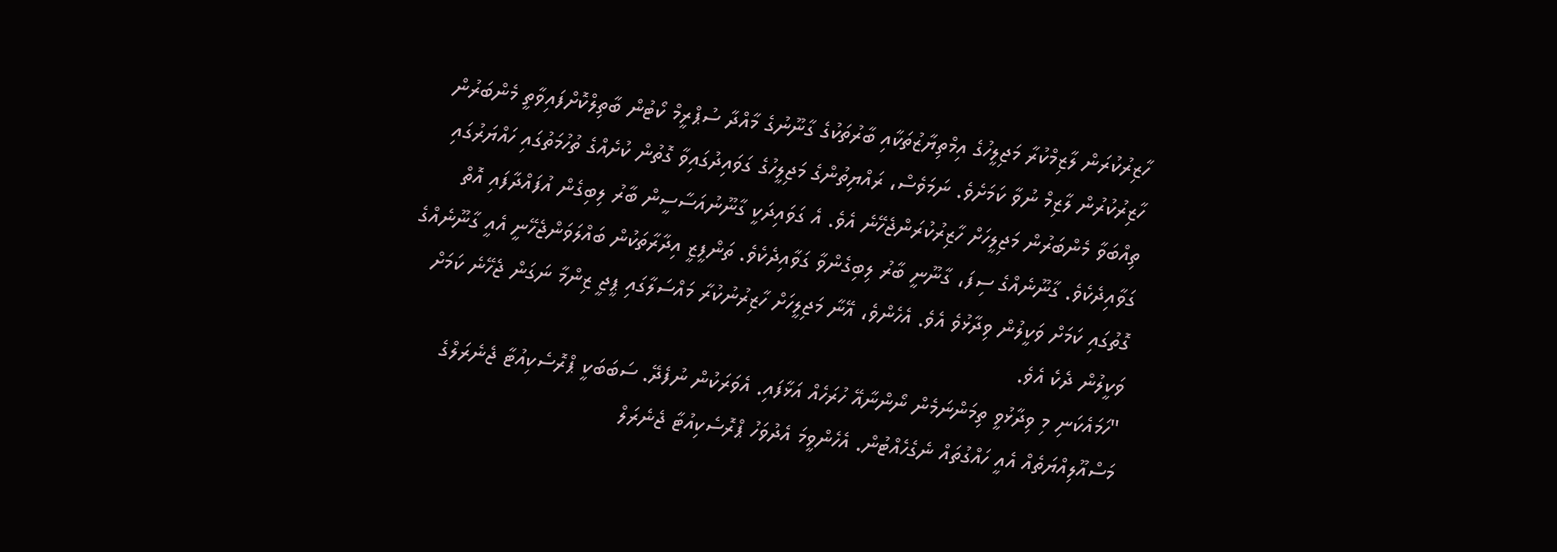ހާޒިރުކުރަން ލާޒިމްކުރާ މަޖިލީހުގެ އިމްތިޔާޒުތަކާއި ބާރުތަކުގެ ގާނޫނުގެ މާއްދާ ސުޕްރީމް ކޯޓުން ބާތިލްކޮށްފައިވާތީ މެންބަރުން ހާޒިރުކުރުން ލާޒިމް ނުވާ ކަމަށެވެ. ނަމަވެސް، ރައްޔިތުންގެ މަޖިލީހުގެ ގަވައިދުގައިވާ ގޮތުން ކުށެއްގެ ތުހުމަތުގައި ހައްޔަރުގައި ތިއްބަވާ މެންބަރުން މަޖިލީހަށް ހާޒިރުކުރަންޖެހޭނެ އެވެ. އެ ގަވައިދަކީ ގާނޫނުއަސާސީން ބާރު ލިބިގެން އުފައްދާފައި އޮތް ގަވާއިދެކެވެ. ގާނޫނެއްގެ ސިފަ، ގާނޫނީ ބާރު ލިބިގެންވާ ގަވާއިދެކެވެ. ތަންފީޒީ އިދާރާތަކުން ބައްލަވަންޖެހޭނީ އެއީ ގާނޫނެއްގެ ގޮތުގައި ކަމަށް ވަކީލުން ވިދާޅުވެ އެވެ. އެހެންވެ، އޭނާ މަޖިލީހަށް ހާޒިރުނުކުރާ މައްސަލާގައި ޕީޖީ ޒިންމާ ނަގަން ޖެހޭނެ ކަމަށް ވަކީލުން ދެކެ އެވެ.
"ހަމައެކަނި މި ވިދާޅުވީ ތިމަންނަމެން ނޯންނާއޭ ހުރަހެއް އަޅާފައި. އެވަރަކުން ނުފެދޭ. ސަބަބަކީ ޕްރޮސެކިއުޓާ ޖެނެރަލްގެ މަސްއޫލިއްޔަތެއް އެއީ ހައްގުތައް ނެގެހެއްޓުން. އެހެންވީމަ އެދުވަހު ޕްރޮސެކިއުޓާ ޖެނެރަލް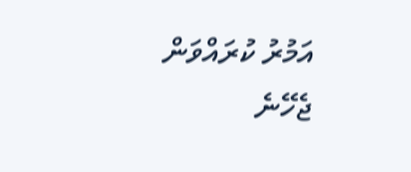އަމުރު ކުރައްވަން ޖެހޭނެ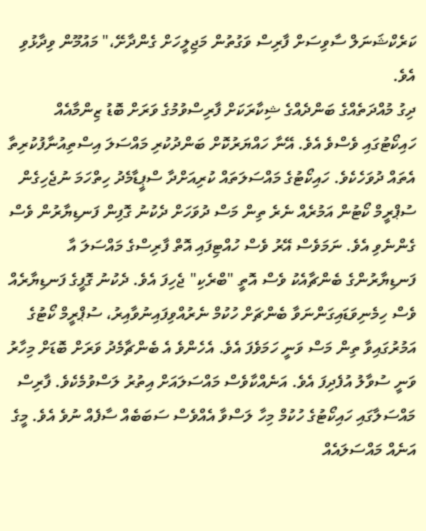ކަރެކްޝަނަލް ސާވިސަށް ފާރިސް ވަގުތުން މަޖިލީހަށް ގެންދާށޭ،" މައުމޫން ވިދާޅުވި އެވެ.
ދިގު މުއްދަތެއްގެ ބަންދެއްގެ ޝިކާރަކަށް ފާރިސްވުމުގެ ވަރަށް ބޮޑު ޒިންމާއެއް ހައިކޯޓުގައި ވެސްވެ އެވެ. އޭނާ ހައްޔަރުކޮށް ބަންދުކުރި މައްސަލަ އިސްތިއުނާފުކުރިތާ އެތައް ދުވަހެކެވެ. ހައިކޯޓުގެ މައްސަލަތައް ކުރިއަށްދާ ސްޕީޑާމެދު ހިތްހަމަ ނުޖެހިގެން ސުޕްރީމް ކޯޓުން އަމުރެއް ނެރެ ތިން މަސް ދުވަހަށް ދެކުނު ގޮފިން ފަނޑިޔާރުން ވެސް ގެންނެވި އެވެ. ނަމަވެސް އޭރު ވެސް ހުއްޓިފައި އޮތް ފާރިސްގެ މައްސަލަ އާ ފަނޑިޔާރުންގެ ބެންޗާއެކު ވެސް އޮތީ "ބްރެކި" ޖެހިފަ އެވެ. ދެކުނު ގޮފީގެ ފަނޑިޔާރެއް ވެސް ހިމެނިވަޑައިގަންނަވާ ބެންޗަށް ހުކުމް ނެރުއްވިފައިނުވާއިރު، ސުޕްރީމް ކޯޓުގެ އަމުރުގައިވާ ތިން މަސް ވަނީ ހަމަވެފަ އެވެ. އެހެންވެ އެ ބެންޗާމެދު ވަރަށް ބޮޑަށް މިހާރު ވަނީ ސުވާލު އުފެދިފަ އެވެ. އަނެއްކާވެސް މައްސަލައަށް އިތުރު ލަސްވުމެކެވެ. ފާރިސް މައްސަލާގައި ހައިކޯޓުގެ ހުކުމް މިހާ ލަސްވާ އެއްވެސް ސަބަބެއް ސާފެއް ނުވެ އެވެ. މީގެ އަނެއް މައްސަލައެއް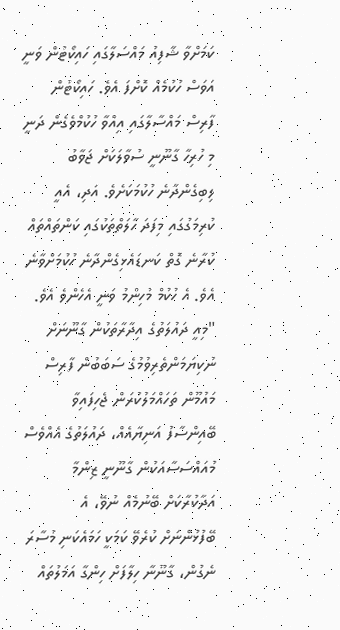ކަމަށްވާ ޝާފިއު މައްސަލާގައި ހައިކޯޓުން ވަނީ އަވަސް ހުކުމެއް ކޮށްފަ އެވެ. ހައިކޯޓުން ފާރިސް މައްސާލާގައި އިއްވާ ހުކުމްވެގެން ދަނީ މި ހުރިހާ ގާނޫނީ ސުވާލަކަށް ޖަވާބު ލިބިގެންދާނެ ހުކުމަކަށެވެ. އަދި، އެއީ ކުރިމަގުގައި މިފަދަ ހާލަތްތަކުގައި ކަންތައްތައް ކުރާނެ ގޮތް ކަނޑައެޅިގެންދާނެ ހުކުމަށްވާނެ އެވެ. އެ ހުކުމް މުހިންމު ވަނީ އެހެންވެ އެވެ.
"މިއީ ދައުލަތުގެ އިދާރާތަކުން ގާނޫނަށް ނުކިޔަމަންތެރިވުމުގެ ސަބަބުން ފާރިސް މައުމޫން ތަހައްމަލުކުރަން ޖެހިފައިވާ ބޭއިންސާފު އަނިޔާއެއް، ދައުލަތުގެ އެއްވެސް މުއައްސަސާއަކުން ގާނޫނީ ޒިންމާ އަދާކުރާކަށް ބޭނުމެއް ނުވޭ، އެ ބޭފުޅުންނަށް ކުރެވޭ ކަމަކީ ހަމައެކަނި މުސާރަ ނެގުން، ގާނޫނާ ހިލާފަށް ހިންގާ އަމަލުތައް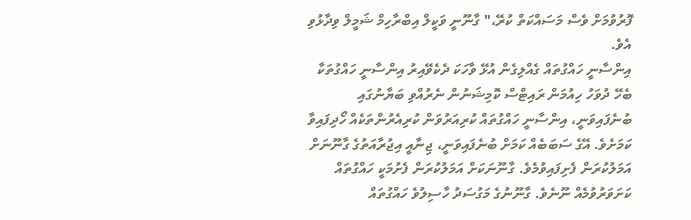ފޮރުވުމަށް ވެސް މަސައްކަތް ކުރޭ،" ގާނޫނީ ވަކީލް އިބްރާހިމް ޝަމީލް ވިދާޅުވި އެވެ.
އިންސާނީ ހައްގުތައް ގެއްލިގެން އުޅޭ ވާހަކަ ދެކެވޭއިރު އިންސާނީ ހައްގުތަކާ ބެހޭ ދުވަހު ހިއުމަން ރައިޓްސް ކޮމިޝަނުން ނެރުއްވި ބަޔާނުގައި ބުނެފައިވަނީ، އިންސާނީ ހައްގުތައް ކުރިއަރުވަން ކުރިއެރުންތަކެއް ހޯދިފައިވާ ކަމަށެވެ. އޭގެ ސަބަބެއް ކަމަށް ބުނެފައިވަނީ، ޖިނާއީ އިޖުރާއަތުގެ ގާނޫނަށް އަމަލުކުރަން ފެށިފައިވުމެވެ. ގާނޫނަކަށް އަމަލުކުރަން ފެށުމަކީ ހައްގުތައް ކަށަވަރުވުމެއް ނޫނެވެ. ގާނޫނުގެ މަގުސަދު ހާސިލުވެ ހައްގުތައް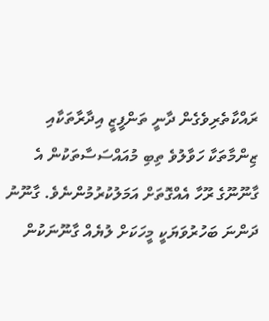ރައްކާތެރިވެގެން ދާނީ ތަންފީޒީ އިދާރާތަކާއި ޒިންމާތަކާ ހަވާލުވެ ތިބި މުއައްސަސާތަކުން އެ ގާނޫނޫގެ ރޫހާ އެއްގޮތަށް އަމަލުކުރުމުންނެވެ. ގާނޫނު ދަންނަ ބަހުރުވަޔަކީ މީހަކަށް ލުޔެއް ގާނޫނަކުން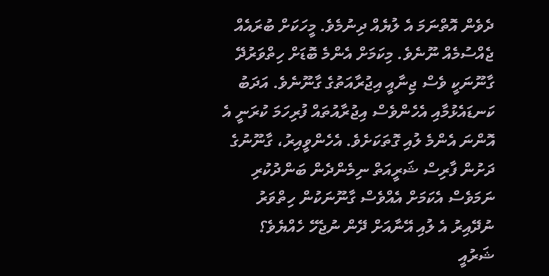ދެވެން އޮތްނަމަ އެ ލުޔެއް ދިނުމެވެ. މީހަކަށް ބުރައެއް ޖެއްސުމެއް ނޫނެވެ. މިކަމަށް އެންމެ ބޮޑަށް ހިތްވަރުދޭ ގާނޫނަކީ ވެސް ޖިނާއީ އިޖުރާއަތުގެ ގާނޫނެވެ. އަދަބު ކަނޑައެޅުމާއި އެހެންވެސް އިޖުރާއުތައް ފުރިހަމަ ކުރަނީ އެ އޮންނަ އެންމެ ލުއި ގޮތަކަށެވެ. އެހެންވީއިރު، ގާނޫނުގެ ދަށުން ފާރިސް ޝަރީއަތް ނިމެންދެން ބަންދުކުރި ނަމަވެސް އެކަމަށް އެއްވެސް ގާނޫނަކުން ހިތްވަރު ނުދޭއިރު އެ ލުއި އޭނާއަށް ދޭން ނުޖެހޭ ހެއްޔެވެ؟ ޝަރުއީ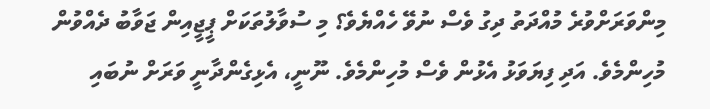މިންވަރަށްވުރެ މުއްދަތު ދިގު ވެސް ނުވޭ ހެއްޔެވެ؟ މި ސުވާލުތަކަށް ޕީޖީއިން ޖަވާބު ދެއްވުން މުހިންމެވެ. އަދި ފިޔަވަޅު އެޅުން ވެސް މުހިންމެވެ. ނޫނީ، އެޅިގެންދާނީ ވަރަށް ނުބައި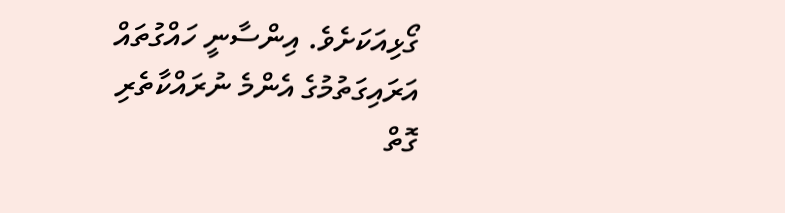ގޯޅިއަކަށެވެ. އިންސާނީ ހައްގުތައް އަރައިގަތުމުގެ އެންމެ ނުރައްކާތެރި ގޮތް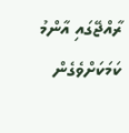ރާއްޖޭގައި އާންމު ކަމަކަށްވެގެން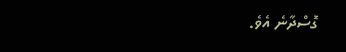ގޮސްދާނެ އެވެ.